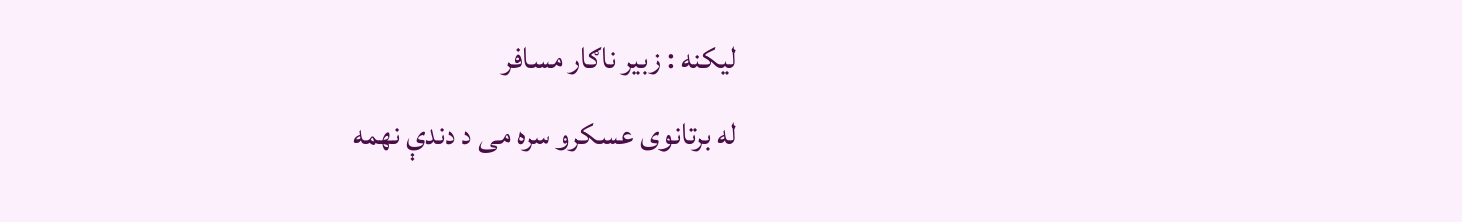لیکنه : زبیر ناګار مسافر
له برتانوى عسکرو سره مى د دندې نهمه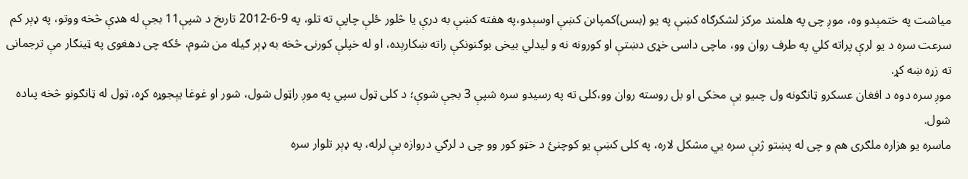میاشت په ختمېدو وه، موږ چى په هلمند مرکز لشکرګاه کښې په يو (بىس)کمپاىن کښې اوسېدو،په هفته کښې به درې یا څلور ځلې چاپې ته تلو، په 9-6-2012 تارىخ د شپې11 بجې له هډې څخه ووتو، په ډېر کم سرعت سره د یو لرې پراته کلي په طرف روان وو، ماچى داسى خړى دښتې او کورونه نه و لیدلي بیخى بوګنونکې راته ښکارېده، او له خپلې کورنۍ څخه به ډېر ګيله من شوم، ځکه چى دهغوى په ټينګار مې ترجمانى ته زړه ښه کړ.
موږ سره دوه د افغان عسکرو ټانګونه ول چىیو یې مخکى او بل روسته روان وو،کلى ته په رسيدو سره شپې 3 بجې شوې؛ د کلى ټول سپي په موږ راټول شول، شور او غوغا یېجوړه کړه، ټول له ټانګونو څخه پىاده شول.
ماسره یو هزاره ملګرى هم و چى له پښتو ژبې سره يي مشکل لاره، په کلى کښې یو کوچنئ د خټو کور وو چى د لرګي دروازه يې لرله، په ډېر تلوار سره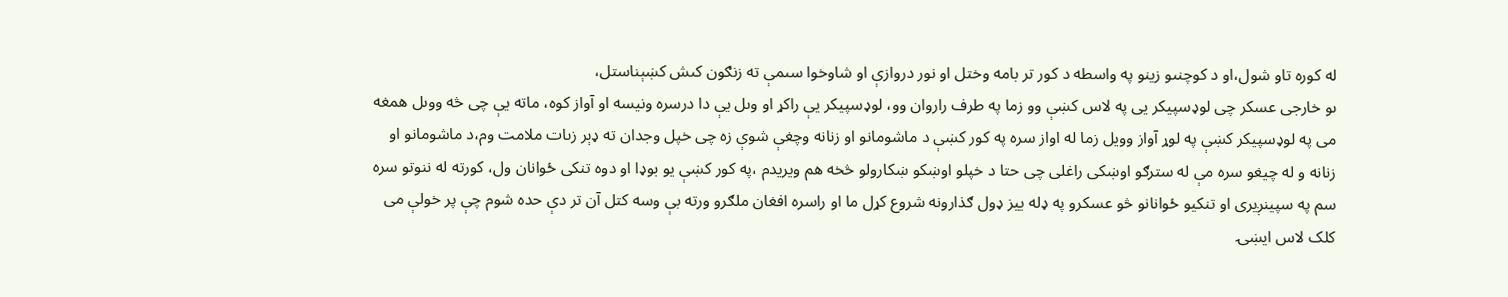له کوره تاو شول،او د کوچنىو زینو په واسطه د کور تر بامه وختل او نور دروازې او شاوخوا سىمې ته زنګون کىش کښېناستل،
ىو خارجى عسکر چى لوډسپيکر یی په لاس کښې وو زما په طرف راروان وو، لوډسپيکر یې راکړ او وىل یې دا درسره ونیسه او آواز کوه، ماته یې چى څه ووىل همغه مى په لوډسپيکر کښې په لوړ آواز وويل زما له اواز سره په کور کښې د ماشومانو او زنانه وچغې شوې زه چى خپل وجدان ته ډېر زىات ملامت وم،د ماشومانو او زنانه و له چیغو سره مې له سترګو اوښکى راغلى چى حتا د خپلو اوښکو ښکارولو څخه هم ویریدم ،په کور کښې یو بوډا او دوه تنکى ځوانان ول، کورته له ننوتو سره سم په سپينږیرى او تنکیو ځوانانو څو عسکرو په ډله ييز ډول ګذارونه شروع کړل ما او راسره افغان ملګرو ورته بې وسه کتل آن تر دې حده شوم چې پر خولې مى کلک لاس ايښۍ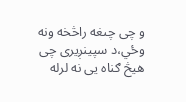و چى چىغه راڅخه ونه وځي،د سپينږیرى چى هیڅ ګناه یی نه لرله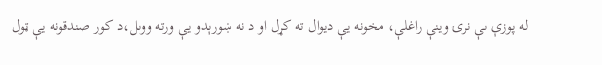له پوزې ىې نرۍ وينې راغلې، مخونه یې دیوال ته کړل او د نه ښورېدو یې ورته ووىل،د کور صندقونه یې ټول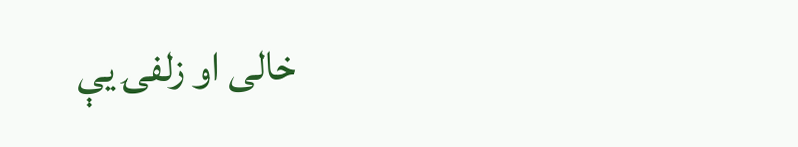خالى او زلفۍ یې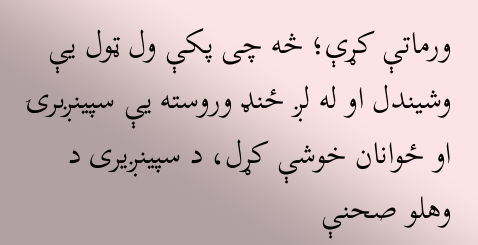ورماتې کړې؛ څه چى پکې ول ټول یې وشیندل او له لږ ځنډ وروسته یې سپينږىرۍ او ځوانان خوشې کړل، د سپينږیرى د وهلو صحنې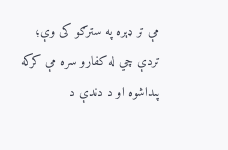مې تر ډېره په سترګو کى وې؛ تردې چي له کفارو سره مې کرکه پىداشوه او د دندې د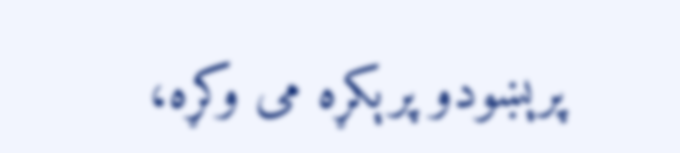پرېښودو پرېکړه مى وکړه،